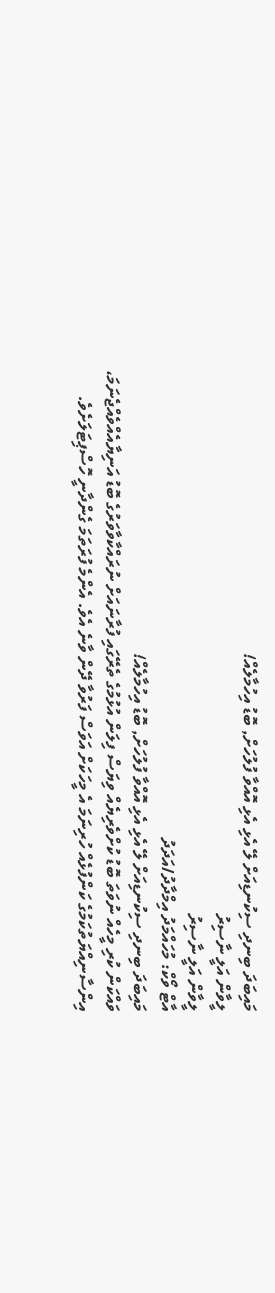މައިބަދަ ބިނދި ސިކުނޑިއަށް ލޭ އެޅި އެޅި އޮއްވާ ފުލުހަށް, ބޮޑު އިހުމާލެއް!
ލީވާން އަލީ ނާސިރު
ލީވާން އަލީ ނާސިރު
އާޓް ވޯކް: މުހައްމަދު އިމްދާދު/އަދަދު
މައިބަދަ ބިނދި ސިކުނޑިއަށް ލޭ އެޅި އެޅި އޮއްވާ ފުލުހަށް, ބޮޑު އިހުމާލެއް!
ވައްކަން ކުރި މީހެއް ނުވަތަ ބޮޑު ކުށްވެރިޔެއް ވިޔަސް ފިލަން އުޅުމުގެ ތެރޭގައި ފުރާނައަށް ނުރައްކާވާވަރުގެ ބޮޑު އަނިޔާއެއްވެއްޖެނަމަ، އިންސާނިއްޔަތުކަމުގެ ކަންފުޅެއް ހުރިނަމަ އެ މީހަކަށް އަވަސް ފަރުވާ ދޭން ވާނެ އެވެ. އެންމެ ފުރަތަމަ ގެންދާނީ ހޮސްޕިޓަލަށެވެ.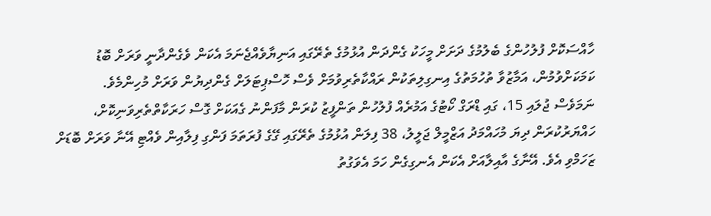ހާއްސަކޮށް ފުލުހުންގެ ބެލުމުގެ ދަށަށް މީހަކު ގެންދަން އުޅުމުގެ ތެރޭގައި އަނިޔާވެއްޖެނަމަ އެކަން ވެގެންދާނީ ވަރަށް ބޮޑު ކަމަކަށްވުމުން، އަމާޒުވާ ތުހުމަތުގެ އިނގިލިތަކުން ރައްކާތެރިވުމަށް ވެސް ހޮސްޕިޓަލަށް ގެންދިޔުން ވަރަށް މުހިންމެވެ.
ނަމަވެސް ޖުލައި 15، ގައި ޑްރަގް ކޯޓުގެ އަމުރެއް ފުލުހުން ތަންފީޒު ކުރަން މާފަންނު ގެއަކަށް ގޮސް ހަރަކާތްތެރިވަނިކޮށް، ހައްޔަރުކުރަން ދިޔަ މުހައްމަދު އަޒްމީލް ޖަލީލު، 38 ފިލަން އުޅުމުގެ ތެރޭގައި ގޭގެ ފުރަތަމަ ފަންގި ފިލާއިން ވެއްޓި އޭނާ ވަރަށް ބޮޑަށް ޒަހަމްވި އެވެ. އޭނާގެ އާއިލާއަށް އެކަން އެނގިގެން ހަމަ އެވަގުތު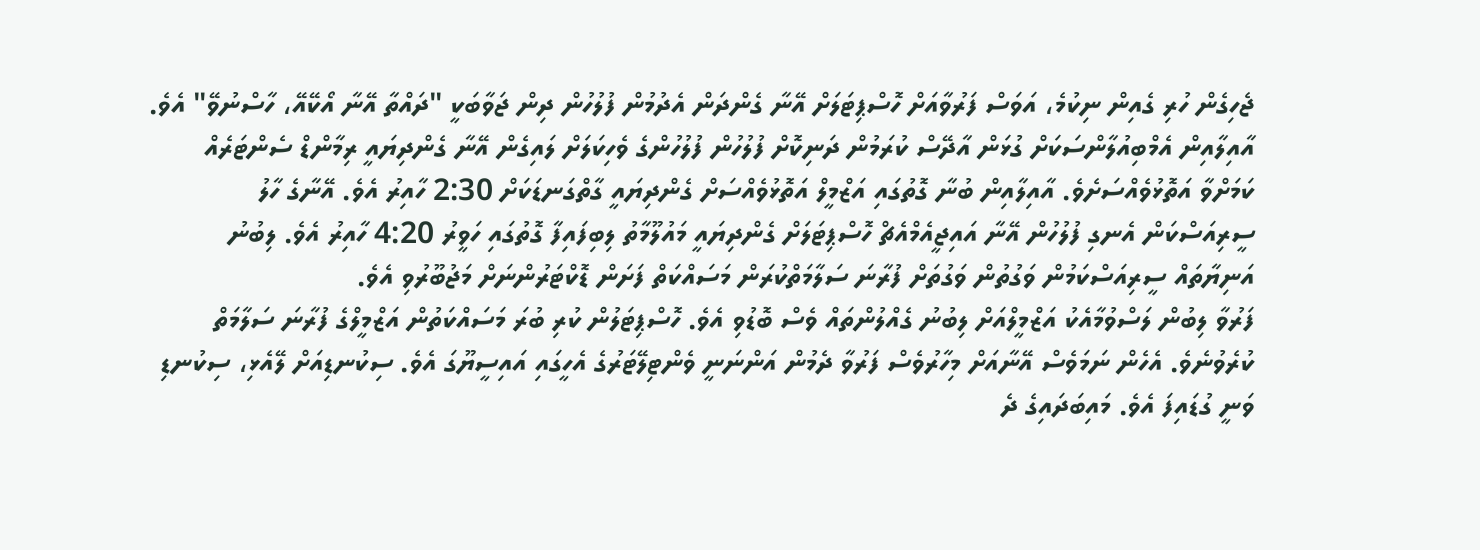ޖެހިގެން ހުރި ގެއިން ނިކުމެ، އަވަސް ފަރުވާއަށް ހޮސްޕިޓަލަށް އޭނާ ގެންދަން އެދުމުން ފުލުހުން ދިން ޖަވާބަކީ "ދައްތާ އޭނާ އޯކޭއޭ، ހާސްނުވޭ" އެވެ.
އާއިލާއިން އެމްބިއުލާންސަކަށް ގުޅަން އާދޭސް ކުރަމުން ދަނިކޮށް ފުލުހުން ފުލުހުންގެ ވެހިކަލަށް ލައިގެން އޭނާ ގެންދިޔައީ ރިމާންޑް ސެންޓަރެއް ކަމަށްވާ އަތޮޅުވެއްސަށެވެ. އާއިލާއިން ބުނާ ގޮތުގައި އަޒްމީލް އަތޮޅުވެއްސަށް ގެންދިޔައީ ގާތްގަނޑަކަށް 2:30 ހާއިރު އެވެ. އޭނާގެ ހާލު ސީރިއަސްކަން އެނގި ފުލުހުން އޭނާ އައިޖީއެމްއެޗް ހޮސްޕިޓަލަށް ގެންދިޔައީ މައުލޫމާތު ލިބިފައިފާ ގޮތުގައި ހަވީރު 4:20 ހާއިރު އެވެ. ލިބުނު އަނިޔާތައް ސީރިއަސްކަމުން ވަގުތުން ވަގުތަށް ފުރާނަ ސަލާމަތްކުރަން މަސައްކަތް ފަށަން ޑޮކްޓަރުންނަށް މަޖުބޫރުވި އެވެ.
ފަރުވާ ލިބުން ލަސްވުމާއެކު އަޒްމީލްއަށް ލިބުނު ގެއްލުންތައް ވެސް ބޮޑުވި އެވެ. ހޮސްޕިޓަލުން ކުރި ބުރަ މަސައްކަތުން އަޒްމީލްގެ ފުރާނަ ސަލާމަތް ކުރެވުނެވެ. އެހެން ނަމަވެސް އޭނާއަށް މިހާރުވެސް ފަރުވާ ދެމުން އަންނަނީ ވެންޓިލޭޓަރުގެ އެހީގައި އައިސީޔޫގަ އެވެ. ސިކުނޑިއަށް ލޭއެޅި، ސިކުނޑި ވަނީ ގުޑައިފަ އެވެ. މައިބަދައިގެ ދެ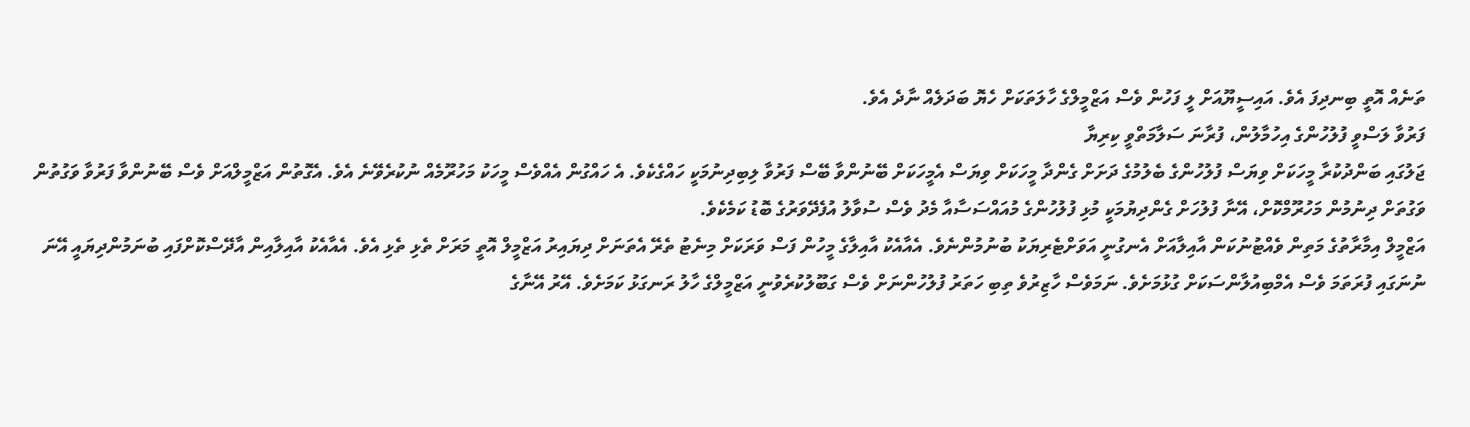ތަނެއް އޮތީ ބިނދިފަ އެވެ. އައިސީޔޫއަށް ލީ ފަހުން ވެސް އަޒްމީލްގެ ހާލަތަކަށް ހެޔޮ ބަދަލެއް ނާދެ އެވެ.
ފަރުވާ ލަސްވީ ފުލުހުންގެ އިހުމާލުން، ފުރާނަ ސަލާމަތްވީ ކިރިޔާ
ޖަލުގައި ބަންދުކުރާ މީހަކަށް ވިޔަސް ފުލުހުންގެ ބެލުމުގެ ދަށަށް ގެންދާ މީހަކަށް ވިޔަސް އެމީހަކަށް ބޭނުންވާ ބޭސް ފަރުވާ ލިބިދިނުމަކީ ހައްގެކެވެ. އެ ހައްގުން އެއްވެސް މީހަކު މަހުރޫމެއް ނުކުރެވޭނެ އެވެ. އެގޮތުން އަޒްމީލްއަށް ވެސް ބޭނުންވާ ފަރުވާ ވަގުތުން ވަގުތަށް ދިނުމުން މަހުރޫމްކޮށް، އޭނާ ފުލުހަށް ގެންދިޔުމަކީ މުޅި ފުލުހުންގެ މުއައްސަސާއާ މެދު ވެސް ސުވާލު އުފެދޭވަރުގެ ބޮޑު ކަމެކެވެ.
އަޒްމީލް އިމާރާތުގެ މަތިން ވެއްޓުނުކަން އާއިލާއަށް އެނގުނީ އަވަށްޓެރިޔަކު ބުނުމުންނެވެ. އެއާއެކު އާއިލާގެ މީހުން ފަސް ވަރަކަށް މިނެޓު ތެރޭ އެތަނަށް ދިޔައިރު އަޒްމީލް އޮތީ މަރަށް ތެޅި ތެޅި އެވެ. އެއާއެކު އާއިލާއިން އާދޭސްކޮށްފައި ބުނަމުންދިޔައީ އޭނަ ނުނަގައި ފުރަތަމަ ވެސް އެމްބިއުލާންސަކަށް ގުޅުމަށެވެ. ނަމަވެސް ހާޒިރުވެ ތިބި ހަތަރު ފުލުހުންނަށް ވެސް ގަބޫލުކުރެވުނީ އަޒްމީލްގެ ހާލު ރަނގަޅު ކަމަށެވެ. އޭރު އޭނާގެ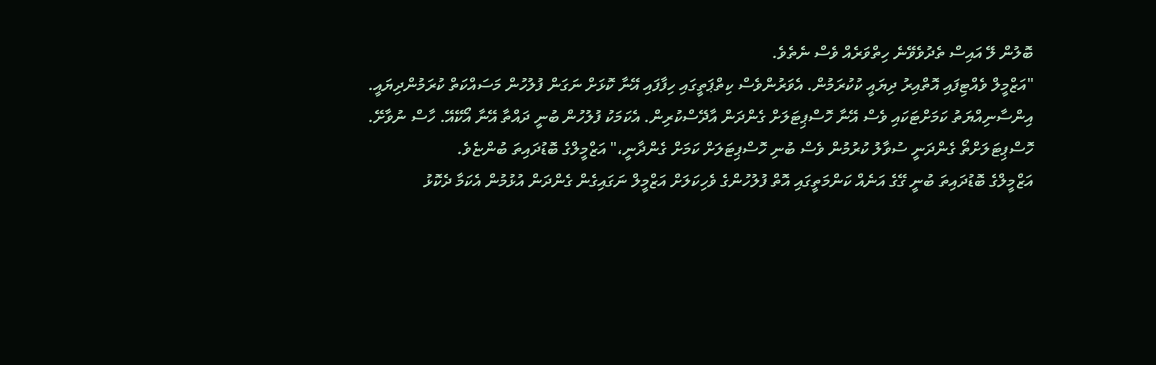ބޮލުން ލޭ އައިސް ތެދުވެވޭނެ ހިތްވަރެއް ވެސް ނެތެވެ.
"އަޒްމީލް ވެއްޓިފައި އޮތްއިރު ދިޔައީ ކުކުރަމުން. އެވަރުންވެސް ކިތްޕަތީގައި ހިފާފައި އޭނާ ކޮޅަށް ނަގަން ފުލުހުން މަސައްކަތް ކުރަމުންދިޔައީ. އިންސާނިއްޔަތު ކަމަށްޓަކައި ވެސް އޭނާ ހޮސްޕިޓަލަށް ގެންދަން އާދޭސްކުރިން. އެކަމަކު ފުލުހުން ބުނީ ދައްތާ އޭނާ އޯކޭއޭ. ހާސް ނުވާށޭ. ހޮސްޕިޓަލަށްތޯ ގެންދަނީ ސުވާލު ކުރުމުން ވެސް ބުނި ހޮސްޕިޓަލަށް ކަމަށް ގެންދާނީ،" އަޒްމީލްގެ ބޮޑުދައިތަ ބުންޏެވެ.
އަޒްމީލްގެ ބޮޑުދައިތަ ބުނީ ގޭގެ އަނެއް ކަންމަތީގައި އޮތް ފުލުހުންގެ ވެހިކަލަށް އަޒްމީލް ނަގައިގެން ގެންދަން އުޅުމުން އެކަމާ ދެކޮޅު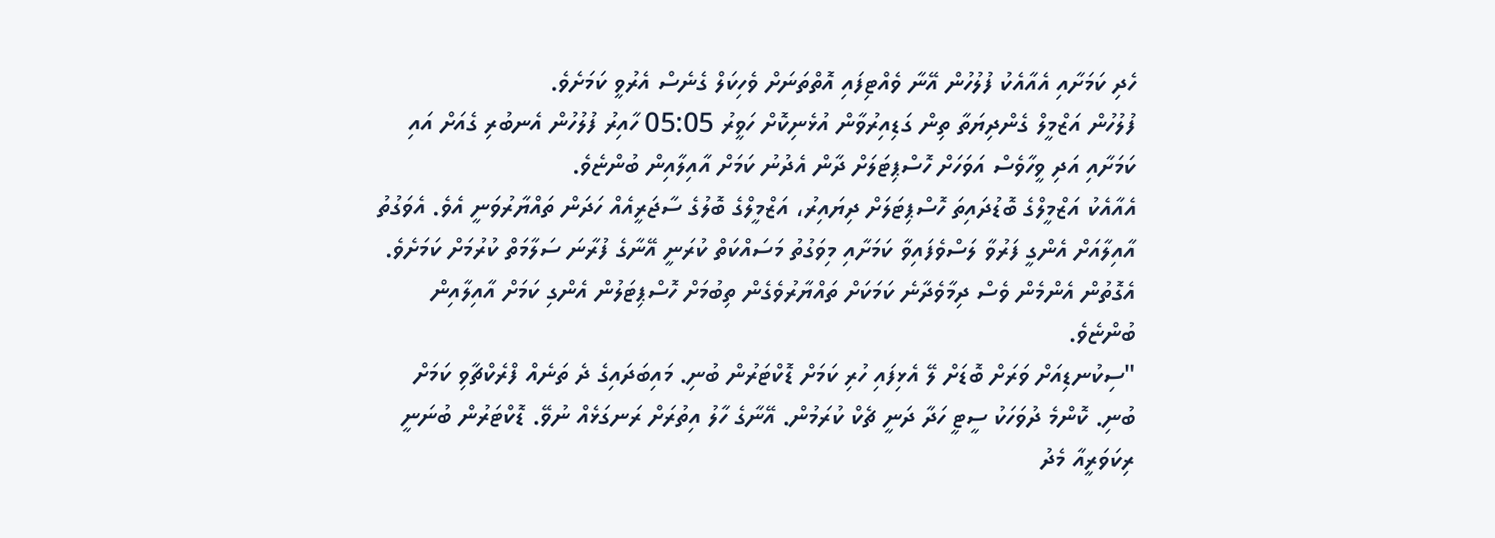ހެދި ކަމަށާއި އެއާއެކު ފުލުހުން އޭނާ ވެއްޓިފައި އޮތްތަނަށް ވެހިކަލް ގެނެސް އެރުވީ ކަމަށެވެ.
ފުލުހުން އަޒްމީލް ގެންދިޔަތާ ތިން ގަޑިއިރުވާން އުޅެނިކޮށް ހަވީރު 05:05 ހާއިރު ފުލުހުން އެނބުރި ގެއަށް އައި ކަމަށާއި އަދި ވީހާވެސް އަވަހަށް ހޮސްޕިޓަލަށް ދާން އެދުނު ކަމަށް އާއިލާއިން ބުންޏެވެ.
އެއާއެކު އަޒްމީލްގެ ބޮޑުދައިތަ ހޮސްޕިޓަލަށް ދިޔައިރު، އަޒްމީލްގެ ބޮލުގެ ސާޖަރީއެއް ހަދަން ތައްޔާރުވަނީ އެވެ. އެވަގުތު އާއިލާއަށް އެންގީ ފަރުވާ ލަސްވެފައިވާ ކަމަށާއި މިވަގުތު މަސައްކަތް ކުރަނީ އޭނާގެ ފުރާނަ ސަލާމަތް ކުރުމަށް ކަމަށެވެ. އެގޮތުން އެންމެން ވެސް ދިމާވެދާނެ ކަމަކަށް ތައްޔާރުވެގެން ތިބުމަށް ހޮސްޕިޓަލުން އެންގި ކަމަށް އާއިލާއިން ބުންޏެވެ.
"ސިކުނޑިއަށް ވަރަށް ބޮޑަށް ލޭ އެޅިފައި ހުރި ކަމަށް ޑޮކްޓަރުން ބުނި. މައިބަދައިގެ ދެ ތަނެއް ފްރެކްޗާވި ކަމަށް ބުނި. ކޮންމެ ދުވަހަކު ސީޓީ ހަދާ ދަނީ ޗެކް ކުރަމުން. އޭނާގެ ހާލު އިތުރަށް ރަނގަޅެއް ނުވޭ. ޑޮކްޓަރުން ބުނަނީ ރިކަވަރީއާ މެދު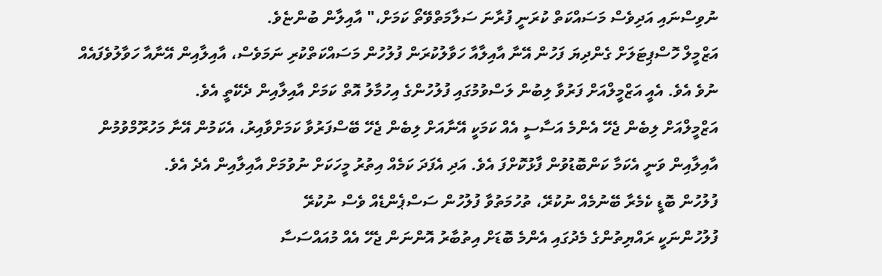ނުވިސްނައި އަދިވެސް މަސައްކަތް ކުރަނީ ފުރާނަ ސަލާމަތްވޭތޯ ކަމަށް،" އާއިލާން ބުންޏެވެ.
އަޒްމީލް ހޮސްޕިޓަލަށް ގެންދިޔަ ފަހުން އޭނާ އާއިލާއާ ހަވާލުކުރަން ފުލުހުން މަސައްކަތްކުރި ނަމަވެސް، އާއިލާއިން އޭނާއާ ހަވާލުވެފައެއް ނުވެ އެވެ. އެއީ އަޒްމީލްއަށް ފަރުވާ ލިބުން ލަސްވުމުގައި ފުލުހުންގެ އިހުމާލު އޮތް ކަމަށް އާއިލާއިން ދެކޭތީ އެވެ.
އަޒްމީލްއަށް ލިބެން ޖެހޭ އެންމެ އަސާސީ އެއް ކަމަކީ އޭނާއަށް ލިބެން ޖެހޭ ބޭސްފަރުވާ ކަމަށްވާއިރު، އެކަމުން އޭނާ މަހުރޫމްވުމުން އާއިލާއިން ވަނީ އެކަމާ ކަންބޮޑުވުން ފާޅުކޮށްފަ އެވެ. އަދި އެފަދަ ކަމެއް އިތުރު މީހަކަށް ނުވުމަށް އާއިލާއިން އެދެ އެވެ.
ފުލުހުން ބޮޑީ ކެމެރާ ބޭނުމެއް ނުކުރޭ، ތުހުމަތުވާ ފުލުހުން ސަސްޕެންޑެއް ވެސް ނުކުރޭ
ފުލުހުންނަކީ ރައްޔިތުންގެ މެދުގައި އެންމެ ބޮޑަށް އިތުބާރު އޮންނަން ޖެހޭ އެއް މުއައްސަސާ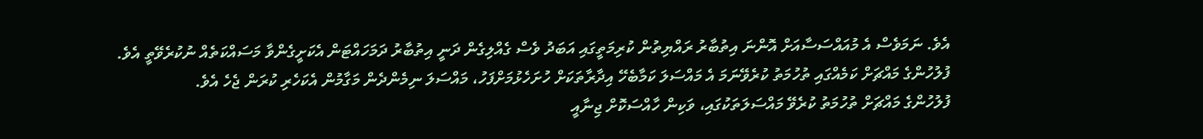އެވެ. ނަމަވެސް އެ މުއައްސަސާއަށް އޮންނަ އިތުބާރު ރައްޔިތުން ކުރިމަތީގައި އަބަދު ވެސް ގެއްލިގެން ދަނީ އިތުބާރު ދަމަހައްޓަން އެކަށީގެންވާ މަސައްކަތެއް ނުކުރެވޭތީ އެވެ. ފުލުހުންގެ މައްޗަށް ކަމެއްގައި ތުހުމަތު ކުރެވޭނަމަ އެ މައްސަލަ ކަމާބެހޭ އިދާރާތަކަށް ހުށަހެޅުމަށްފަހު، މައްސަލަ ނިމެންދެން މަގާމުން އެކަހެރި ކުރަން ޖެހެ އެވެ.
ފުލުހުންގެ މައްޗަށް ތުހުމަތު ކުރެވޭ މައްސަލަތަކުގައި، ވަކިން ހާއްސަކޮށް ޖިނާއީ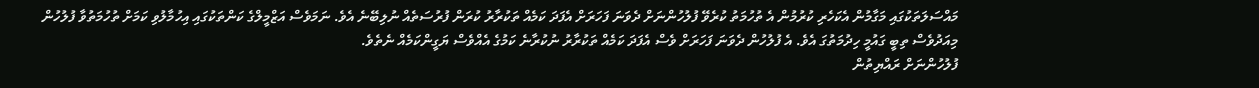މައްސަލަތަކުގައި މަގާމުން އެކަހެރި ކުރުމުން އެ ތުހުމަތު ކުރެވޭ ފުލުހުންނަށް ދެވަނަ ފަހަރަށް އެފަދަ ކަމެއް ތަކުރާރު ކުރަން ފުރުސަތެއް ނުލިބޭނެ އެވެ. ނަމަވެސް އަޒްމީލްގެ ކަންތަކުގައި އިހުމާލުވި ކަމަށް ތުހުމަތުވާ ފުލުހުން މިއަދުވެސް ތިބީ ގައުމީ ހިދުމަތުގަ އެވެ. އެ ފުލުހުން ދެވަނަ ފަހަރަށް ވެސް އެފަދަ ކަމެއް ތަކުރާރު ނުކުރާނެ ކަމުގެ އެއްވެސް ޔަގީންކަމެއް ނެތެވެ.
ފުލުހުންނަށް ރައްޔިތުން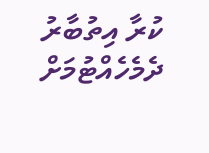ކުރާ އިތުބާރު ދެމެހެއްޓުމަށް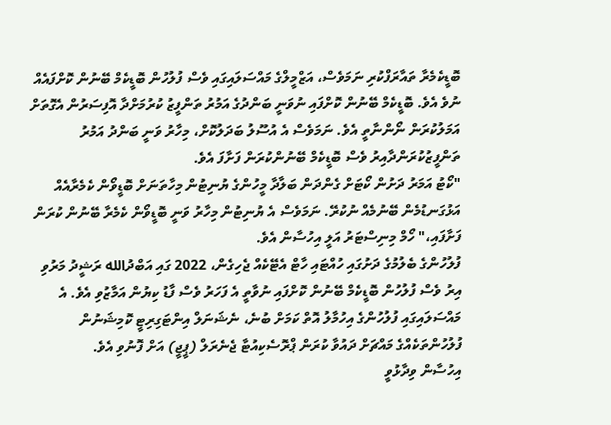ބޮޑީކެމެރާ ތައާރަފްކުރި ނަމަވެސް، އަޒްމީލްގެ މައްސަލައިގައި ވެސް ފުލުހުން ބޮޑީކެމް ބޭނުން ކޮށްފައެއް ނުވެ އެވެ. ބޮޑީކެމް ބޭނުން ކޮށްފައި ނުވަނީ ބަންދުގެ އަމުރު ތަންފީޒު ކުރުމަށްދާ އޮފިސަރުން އެގޮތަށް އަމަލުކުރަން ނޯންނާތީ އެވެ. ނަމަވެސް އެ އުސޫލު ބަދަލުކޮށް، މިހާރު ވަނީ ބަންދު އަމުރު ތަންފީޒުކުރަންދާއިރު ވެސް ބޮޑީކެމް ބޭނުންކުރަން ފަށާފަ އެވެ.
"ކޯޓު އަމަރު ދަށުން ކޯޓަށް ގެންދަން ބަލާދާ މީހުންގެ ޔުނިޓުން މިހާތަނަށް ބޮޑީވޯން ކެމެރާއެއް އަޅުގަނޑުމެން ބޭނުމެއް ނުކުރޭ. ނަމަވެސް އެ ޔުނިޓުން މިހާރު ވަނީ ބޮޑީވޯން ކެމެރާ ބޭނުން ކުރަން ފަށާފައި،" ހޯމް މިނިސްޓަރު އަލީ އިހުސާން އެވެ.
ފުލުހުންގެ ބެލުމުގެ ދަށުގައި ހުއްޓައި ހާޓް އެޓޭކެއް ޖެހިގެން، 2022 ގައި އަބްދުالله ރަޝީދު މަރުވި އިރު ވެސް ފުލުހުން ބޮޑީކެމް ބޭނުން ކޮށްފައި ނުވާތީ އެ ފަހަރު ވެސް ފާޑު ކިޔުން އަމާޒުވި އެވެ. އެ މައްސަލައިގައި ފުލުހުންގެ އިހުމާލު އޮތް ކަމަށް ބުނެ، ނެޝަނަލް އިންޓަގިރިޓީ ކޮމިޝަނުން ފުލުހުންތަކެއްގެ މައްޗަށް ދައުވާ ކުރަން ޕްރޮސެކިއުޓާ ޖެނެރަލް (ޕީޖީ) އަށް ފޮނުވި އެވެ.
އިހުސާން ވިދާޅުވީ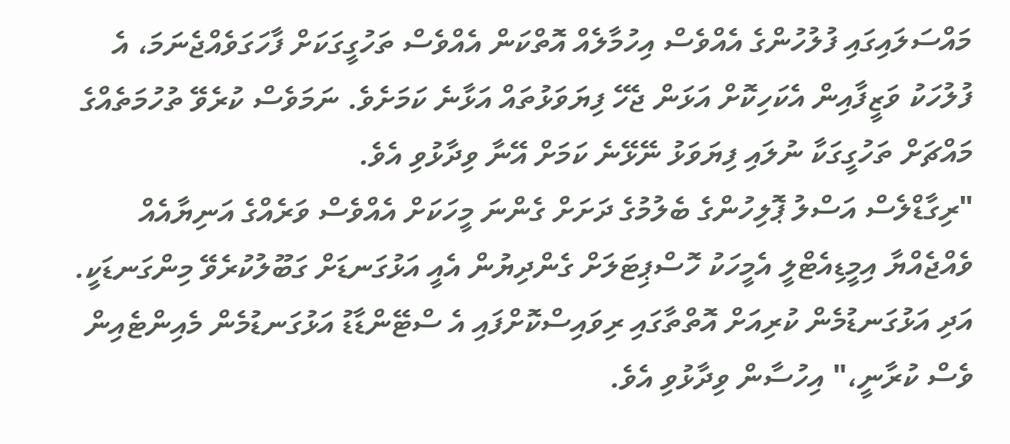މައްސަލައިގައި ފުލުހުންގެ އެއްވެސް އިހުމާލެއް އޮތްކަން އެއްވެސް ތަހުގީގަކަށް ފާހަގަވެއްޖެނަމަ، އެ ފުލުހަކު ވަޒީފާއިން އެކަހިކޮށް އަޅަން ޖެހޭ ފިޔަވަޅުތައް އަޅާނެ ކަމަށެވެ. ނަމަވެސް ކުރެވޭ ތުހުމަތެއްގެ މައްޗަށް ތަހުގީގަކާ ނުލައި ފިޔަވަޅު ނޭޅޭނެ ކަމަށް އޭނާ ވިދާޅުވި އެވެ.
"ރިގާޑްލެސް އަސްލު ޕޮލިހުންގެ ބެލުމުގެ ދަށަށް ގެންނަ މީހަކަށް އެއްވެސް ވަރެއްގެ އަނިޔާއެއް ވެއްޖެއްޔާ އިމީޑިއެޓްލީ އެމީހަކު ހޮސްޕިޓަލަށް ގެންދިޔުން އެއީ އަޅުގަނޑަށް ގަބޫލުކުރެވޭ މިންގަނޑަކީ. އަދި އަޅުގަނޑުމެން ކުރިއަށް އޮތްތާގައި ރިވައިސްކޮށްފައި އެ ސްޓޭންޑާޑު އަޅުގަނޑުމެން މެއިންޓެއިން ވެސް ކުރާނީ،" އިހުސާން ވިދާޅުވި އެވެ.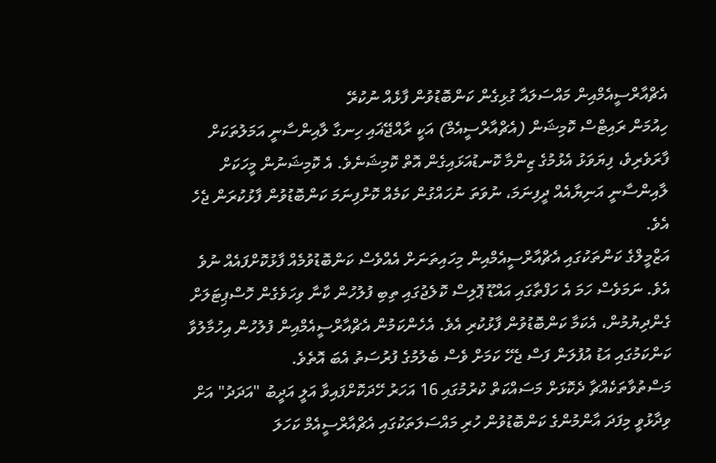އެޗްއާރްސީއެމްއިން މައްސަލައާ ގުޅިގެން ކަންބޮޑުވުން ފާޅެއް ނުކުރޭ
ހިއުމަން ރައިޓްސް ކޮމިޝަން (އެޗްއާރްސީއެމް) އަކީ ރާއްޖޭޣައި ހިނގާ ލާއިންސާނީ އަމަލުތަކަށް ފާރަވެރިވެ، ފިޔަވަޅު އެޅުމުގެ ޒިންމާ ކޮނޑުއަޅައިގެން އޮތް ކޮމިޝަނެވެ. އެ ކޮމިޝަނުން މީހަކަށް ލާއިންސާނީ އަނިޔާއެއް ދީފިނަމަ، ނުވަތަ ނުހައްގުން ކަމެއް ކޮށްފިނަމަ ކަންބޮޑުވުން ފާޅުކުރަން ޖެހެ އެވެ.
އަޒްމީލްގެ ކަންތަކުގައި އެޗްއާރްސީއެމްއިން މިހައިތަނަށް އެއްވެސް ކަންބޮޑުވުމެއް ފާޅުކޮށްފައެއް ނުވެ އެވެ. ނަމަވެސް ހަމަ އެ ހަފްތާގައި އައްޑޫ ޕޮލިސް ކޮލެޖުގައި ތިބި ފުލުހުން ކާނާ ވިހަވެގެން ހޮސްޕިޓަލަށް ގެންދިޔުމުން، އެކަމާ ކަންބޮޑުވުން ފާޅުކުރި އެވެ. އެހެންކަމުން އެޗްއާރްސީއެމްއިން ފުލުހުން އިހުމާލުވާ ކަންކަމުގައި އަޑު އުފުލަން ފަސް ޖެހޭ ކަމަށް ވެސް ބެލުމުގެ ފުރުސަތު އެބަ އޮތެވެ.
މަސްތުވާތަކެއްޗާ ދެކޮޅަށް މަސައްކަތް ކުރުމުގައި 16 އަހަރު ހޭދަކޮށްފައިވާ އަލީ އަދީބު "އަދަދު" އަށް ވިދާޅުވީ މިފަދަ އާންމުންގެ ކަންބޮޑުވުން ހުރި މައްސަލަތަކުގައި އެޗްއާރްސީއެމް ކަހަލަ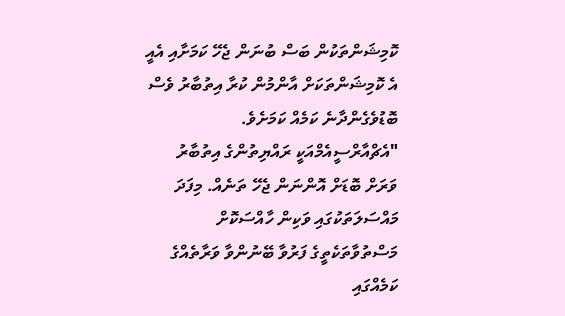ކޮމިޝަންތަކުން ބަސް ބުނަން ޖެހޭ ކަމަށާއި އެއީ އެ ކޮމިޝަންތަކަށް އާންމުން ކުރާ އިތުބާރު ވެސް ބޮޑުވެގެންދާނެ ކަމެއް ކަމަށެވެ.
"އެޗްއާރްސީއެމްއަކީ ރައްޔިތުންގެ އިތުބާރު ވަރަށް ބޮޑަށް އޮންނަން ޖެހޭ ތަނެއް. މިފަދަ މައްސަލަތަކުގައި ވަކިން ހާއްސަކޮށް މަސްތުވާތަކެތީގެ ފަރުވާ ބޭނުންވާ ވަރާތެއްގެ ކަމެއްގައި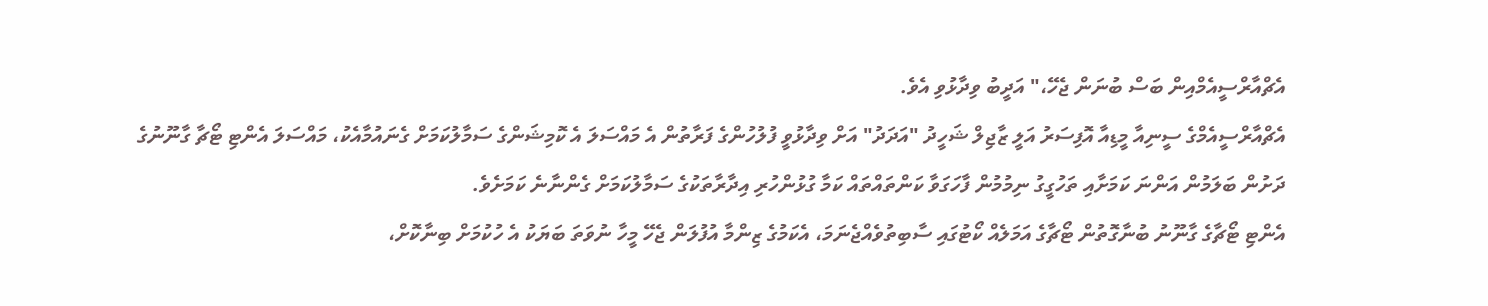އެޗްއާރްސީއެމްއިން ބަސް ބުނަން ޖެހޭ،" އަދީބު ވިދާޅުވި އެވެ.
އެޗްއާރްސީއެމްގެ ސީނިއާ މީޑިއާ އޮފިސަރު އަލީ ޒާޖިލް ޝަހީދު "އަދަދު" އަށް ވިދާޅުވީ ފުލުހުންގެ ފަރާތުން އެ މައްސަލަ އެ ކޮމިޝަންގެ ސަމާލުކަމަށް ގެނައުމާއެކު، މައްސަލަ އެންޓި ޓޯޗާ ގާނޫނުގެ ދަށުން ބަލަމުން އަންނަ ކަމަށާއި ތަހުގީގު ނިމުމުން ފާހަގަވާ ކަންތައްތައް ކަމާ ގުޅުންހުރި އިދާރާތަކުގެ ސަމާލުކަމަށް ގެންނާނެ ކަމަށެވެ.
އެންޓި ޓޯޗާގެ ގާނޫނު ބުނާގޮތުން ޓޯޗާގެ އަމަލެއް ކޯޓުގައި ސާބިތުވެއްޖެނަމަ، އެކަމުގެ ޒިންމާ އުފުލަން ޖެހޭ މީހާ ނުވަތަ ބަޔަކު އެ ހުކުމަށް ބިނާކޮށް،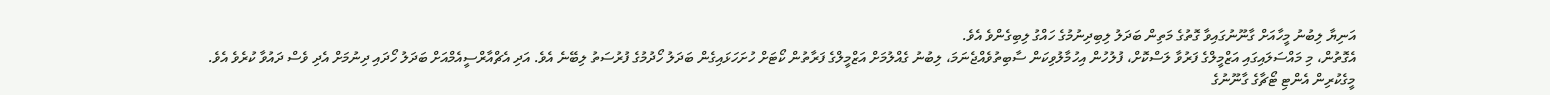އަނިޔާ ލިބުނު މީހާއަށް ގާނޫނުގައިވާ ގޮތުގެ މަތިން ބަދަލު ލިބިދިނުމުގެ ހައްގު ލިބިގެންވެ އެވެ.
އެގޮތުން، މި މައްސަލައިގައި އަޒްމީލްގެ ފަރުވާ ލަސްކޮށް، ފުލުހުން އިހުމާލުވިކަން ސާބިތުވެއްޖެނަމަ، ލިބުނު ގެއްލުމަށް އަޒްމީލްގެ ފަރާތުން ކޯޓަށް ހުށަހަޅައިގެން ބަދަލު ހޯދުމުގެ ފުރުސަތު ލިބޭނެ އެވެ. އަދި އެޗްއާރްސީއެމްއަށް ބަދަލު ހޯދައި ދިނުމަށް އެދި ވެސް ދައުވާ ކުރެވެ އެވެ.
މީގެކުރިން އެންޓި ޓޯޗާގެ ގާނޫނުގެ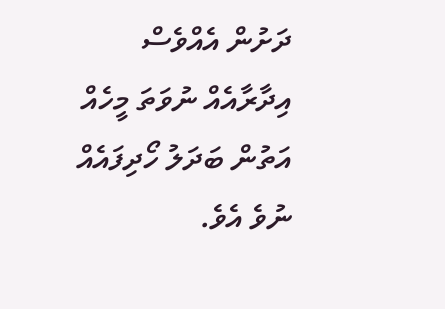ދަށުން އެއްވެސް އިދާރާއެއް ނުވަތަ މީހެއް އަތުން ބަދަލު ހޯދިފައެއް ނުވެ އެވެ.